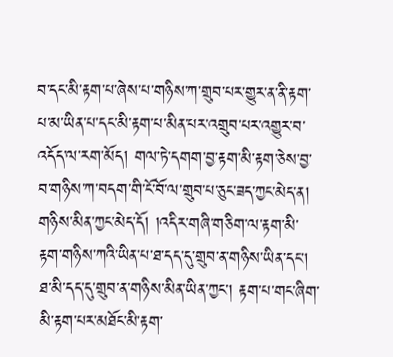བ་དང་མི་རྟག་པ་ཞེས་པ་གཉིས་ཀ་གྲུབ་པར་གྱུར་ན་ནི་རྟག་པ་མ་ཡིན་པ་དང་མི་རྟག་པ་མིན་པར་འགྲུབ་པར་འགྱུར་བ་འདོད་ལ་རག་མོད། གལ་ཏེ་དགག་བྱ་རྟག་མི་རྟག་ཅེས་བྱ་བ་གཉིས་ཀ་བདག་གི་ངོ་བོ་ལ་གྲུབ་པ་ཅུང་ཟད་ཀྱང་མེད་ན། གཉིས་མིན་ཀྱང་མེད་དོ། །འདིར་གཞི་གཅིག་ལ་རྟག་མི་རྟག་གཉིས་ཀའི་ཡིན་པ་ཐ་དད་དུ་གྲུབ་ན་གཉིས་ཡིན་དང་། ཐ་མི་དད་དུ་གྲུབ་ན་གཉིས་མིན་ཡིན་ཀྱང་། རྟག་པ་གང་ཞིག་མི་རྟག་པར་མཐོང་མི་རྟག་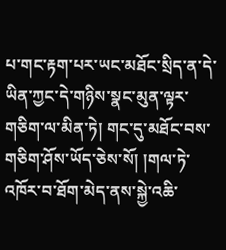པ་གང་རྟག་པར་ཡང་མཐོང་སྲིད་ན་དེ་ཡིན་ཀྱང་དེ་གཉིས་སྣང་མུན་ལྟར་གཅིག་ལ་མིན་ཏེ། གང་དུ་མཐོང་བས་གཅིག་ཤོས་ཡོད་ཅེས་སོ། །གལ་ཏེ་འཁོར་བ་ཐོག་མེད་ནས་སྐྱེ་འཆི་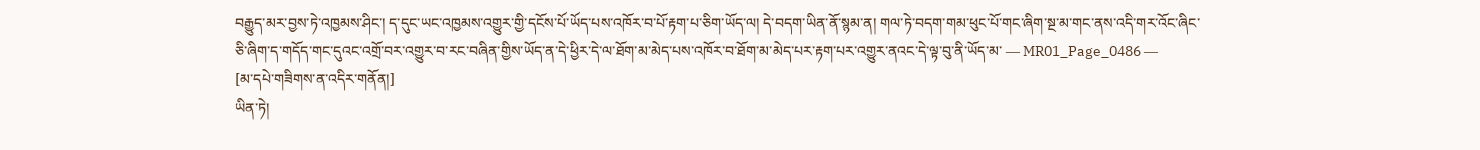བརྒྱུད་མར་བྱས་ཏེ་འཁྱམས་ཤིང་། ད་དུང་ཡང་འཁྱམས་འགྱུར་གྱི་དངོས་པོ་ཡོད་པས་འཁོར་བ་པོ་རྟག་པ་ཅིག་ཡོད་ལ། དེ་བདག་ཡིན་ནོ་སྙམ་ན། གལ་ཏེ་བདག་གམ་ཕུང་པོ་གང་ཞིག་སྔ་མ་གང་ནས་འདི་གར་འོང་ཞིང་ཅི་ཞིག་ད་གདོད་གང་དུའང་འགྲོ་བར་འགྱུར་བ་རང་བཞིན་གྱིས་ཡོད་ན་དེ་ཕྱིར་དེ་ལ་ཐོག་མ་མེད་པས་འཁོར་བ་ཐོག་མ་མེད་པར་རྟག་པར་འགྱུར་ནའང་དེ་ལྟ་བུ་ནི་ཡོད་མ་ ― MR01_Page_0486 ―
[མ་དཔེ་གཟིགས་ན་འདིར་གནོན།]
ཡིན་ཏེ།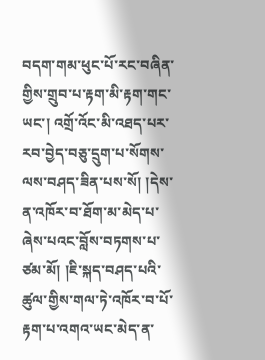བདག་གམ་ཕུང་པོ་རང་བཞིན་གྱིས་གྲུབ་པ་རྟག་མི་རྟག་གང་ཡང་། འགྲོ་འོང་མི་འཐད་པར་རབ་བྱེད་བཅུ་དྲུག་པ་སོགས་ལས་བཤད་ཟིན་པས་སོ། །དེས་ན་འཁོར་བ་ཐོག་མ་མེད་པ་ཞེས་པའང་བློས་བཏགས་པ་ཙམ་མོ། །ཇི་སྐད་བཤད་པའི་ཚུལ་གྱིས་གལ་ཏེ་འཁོར་བ་པོ་རྟག་པ་འགའ་ཡང་མེད་ན་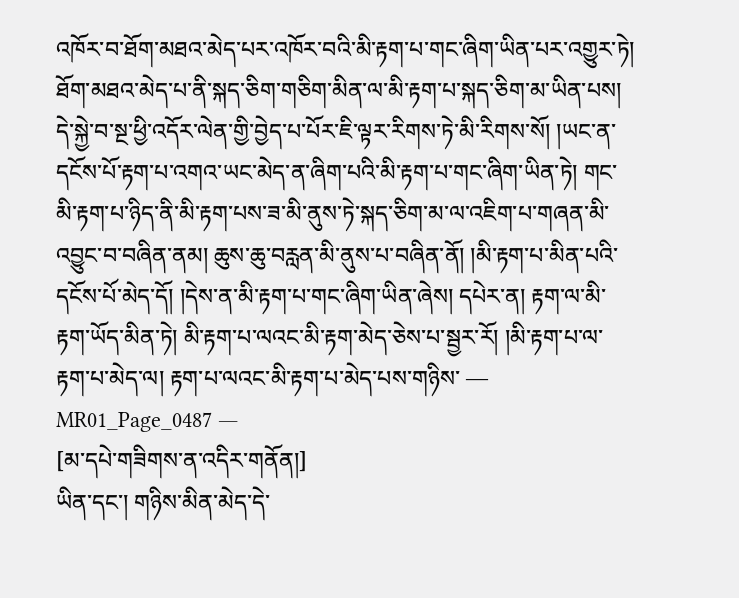འཁོར་བ་ཐོག་མཐའ་མེད་པར་འཁོར་བའི་མི་རྟག་པ་གང་ཞིག་ཡིན་པར་འགྱུར་ཏེ། ཐོག་མཐའ་མེད་པ་ནི་སྐད་ཅིག་གཅིག་མིན་ལ་མི་རྟག་པ་སྐད་ཅིག་མ་ཡིན་པས། དེ་སྐྱེ་བ་སྔ་ཕྱི་འདོར་ལེན་གྱི་བྱེད་པ་པོར་ཇི་ལྟར་རིགས་ཏེ་མི་རིགས་སོ། །ཡང་ན་དངོས་པོ་རྟག་པ་འགའ་ཡང་མེད་ན་ཞིག་པའི་མི་རྟག་པ་གང་ཞིག་ཡིན་ཏེ། གང་མི་རྟག་པ་ཉིད་ནི་མི་རྟག་པས་ཟ་མི་ནུས་ཏེ་སྐད་ཅིག་མ་ལ་འཇིག་པ་གཞན་མི་འབྱུང་བ་བཞིན་ནམ། ཆུས་ཆུ་བརླན་མི་ནུས་པ་བཞིན་ནོ། །མི་རྟག་པ་མིན་པའི་དངོས་པོ་མེད་དོ། །དེས་ན་མི་རྟག་པ་གང་ཞིག་ཡིན་ཞེས། དཔེར་ན། རྟག་ལ་མི་རྟག་ཡོད་མིན་ཏེ། མི་རྟག་པ་ལའང་མི་རྟག་མེད་ཅེས་པ་སྦྱར་རོ། །མི་རྟག་པ་ལ་རྟག་པ་མེད་ལ། རྟག་པ་ལའང་མི་རྟག་པ་མེད་པས་གཉིས་ ― MR01_Page_0487 ―
[མ་དཔེ་གཟིགས་ན་འདིར་གནོན།]
ཡིན་དང་། གཉིས་མིན་མེད་དེ་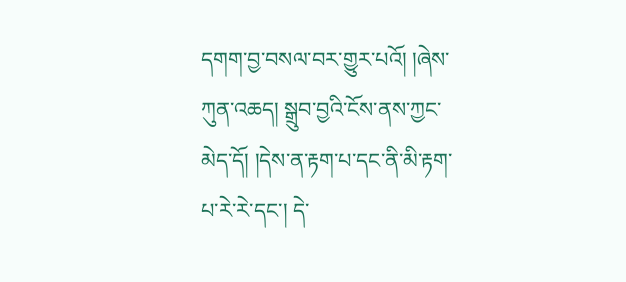དགག་བྱ་བསལ་བར་གྱུར་པའོ། །ཞེས་ཀུན་འཆད། སྒྲུབ་བྱའི་ངོས་ནས་ཀྱང་མེད་དོ། །དེས་ན་རྟག་པ་དང་ནི་མི་རྟག་པ་རེ་རེ་དང་། དེ་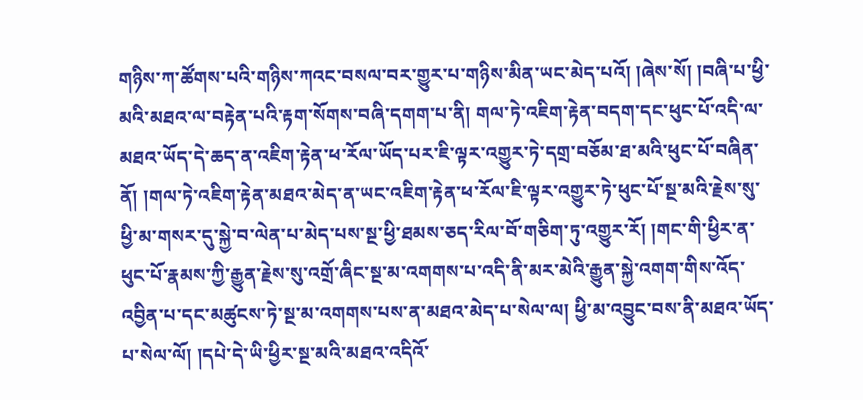གཉིས་ཀ་ཚོགས་པའི་གཉིས་ཀའང་བསལ་བར་གྱུར་པ་གཉིས་མིན་ཡང་མེད་པའོ། །ཞེས་སོ། །བཞི་པ་ཕྱི་མའི་མཐའ་ལ་བརྟེན་པའི་རྟག་སོགས་བཞི་དགག་པ་ནི། གལ་ཏེ་འཇིག་རྟེན་བདག་དང་ཕུང་པོ་འདི་ལ་མཐའ་ཡོད་དེ་ཆད་ན་འཇིག་རྟེན་ཕ་རོལ་ཡོད་པར་ཇི་ལྟར་འགྱུར་ཏེ་དགྲ་བཅོམ་ཐ་མའི་ཕུང་པོ་བཞིན་ནོ། །གལ་ཏེ་འཇིག་རྟེན་མཐའ་མེད་ན་ཡང་འཇིག་རྟེན་ཕ་རོལ་ཇི་ལྟར་འགྱུར་ཏེ་ཕུང་པོ་སྔ་མའི་རྗེས་སུ་ཕྱི་མ་གསར་དུ་སྐྱེ་བ་ལེན་པ་མེད་པས་སྔ་ཕྱི་ཐམས་ཅད་རིལ་བོ་གཅིག་ཏུ་འགྱུར་རོ། །གང་གི་ཕྱིར་ན་ཕུང་པོ་རྣམས་ཀྱི་རྒྱུན་རྗེས་སུ་འགྲོ་ཞིང་སྔ་མ་འགགས་པ་འདི་ནི་མར་མེའི་རྒྱུན་སྐྱེ་འགག་གིས་འོད་འབྱིན་པ་དང་མཚུངས་ཏེ་སྔ་མ་འགགས་པས་ན་མཐའ་མེད་པ་སེལ་ལ། ཕྱི་མ་འབྱུང་བས་ནི་མཐའ་ཡོད་པ་སེལ་ལོ། །དཔེ་དེ་ཡི་ཕྱིར་སྔ་མའི་མཐའ་འདིའོ་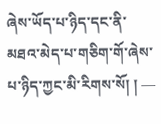ཞེས་ཡོད་པ་ཉིད་དང་ནི་མཐའ་མེད་པ་གཅིག་གོ་ཞེས་པ་ཉིད་ཀྱང་མི་རིགས་སོ། ། ―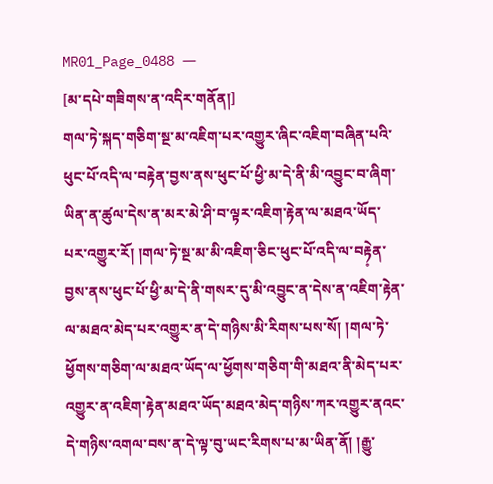MR01_Page_0488 ―
[མ་དཔེ་གཟིགས་ན་འདིར་གནོན།]
གལ་ཏེ་སྐད་གཅིག་སྔ་མ་འཇིག་པར་འགྱུར་ཞིང་འཇིག་བཞིན་པའི་ཕུང་པོ་འདི་ལ་བརྟེན་བྱས་ནས་ཕུང་པོ་ཕྱི་མ་དེ་ནི་མི་འབྱུང་བ་ཞིག་ཡིན་ན་ཚུལ་དེས་ན་མར་མེ་ཤི་བ་ལྟར་འཇིག་རྟེན་ལ་མཐའ་ཡོད་པར་འགྱུར་རོ། །གལ་ཏེ་སྔ་མ་མི་འཇིག་ཅིང་ཕུང་པོ་འདི་ལ་བརྟེ༷ན་བྱས་ནས་ཕུང་པོ་ཕྱི་མ་དེ་ནི་གསར་དུ་མི་འབྱུང་ན་དེས་ན་འཇིག་རྟེན་ལ་མཐའ་མེད་པར་འགྱུར་ན་དེ་གཉིས་མི་རིགས་པས་སོ། །གལ་ཏེ་ཕྱོགས་གཅིག་ལ་མཐའ་ཡོད་ལ་ཕྱོགས་གཅིག་གི་མཐའ་ནི་མེད་པར་འགྱུར་ན་འཇིག་རྟེན་མཐའ་ཡོད་མཐའ་མེད་གཉིས་ཀར་འགྱུར་ནའང་དེ་གཉིས་འགལ་བས་ན་དེ་ལྟ་བུ་ཡང་རིགས་པ་མ་ཡིན་ནོ། །རྒྱུ་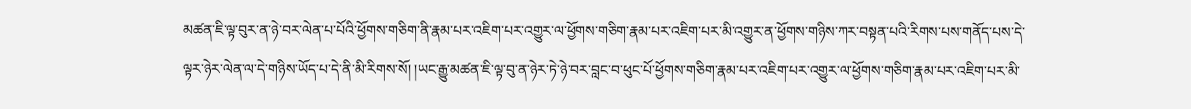མཚན་ཇི་ལྟ་བུར་ན་ཉེ་བར་ལེན་པ་པོའི་ཕྱོགས་གཅིག་ནི་རྣམ་པར་འཇིག་པར་འགྱུར་ལ་ཕྱོགས་གཅིག་རྣམ་པར་འཇིག་པར་མི་འགྱུར་ན་ཕྱོགས་གཉིས་ཀར་བསྟན་པའི་རིགས་པས་གནོད་པས་དེ་ལྟར་ཉེར་ལེན་ལ་དེ་གཉིས་ཡོད་པ་དེ་ནི་མི་རིགས་སོ། །ཡང་རྒྱུ་མཚན་ཇི་ལྟ་བུ་ན་ཉེར་ཏེ་ཉེ་བར་བླང་བ་ཕུང་པོ་ཕྱོགས་གཅིག་རྣམ་པར་འཇིག་པར་འགྱུར་ལ་ཕྱོགས་གཅིག་རྣམ་པར་འཇིག་པར་མི་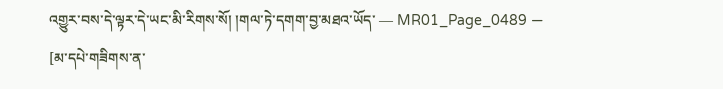འགྱུར་བས་དེ་ལྟར་དེ་ཡང་མི་རིགས་སོ། །གལ་ཏེ་དགག་བྱ་མཐའ་ཡོད་ ― MR01_Page_0489 ―
[མ་དཔེ་གཟིགས་ན་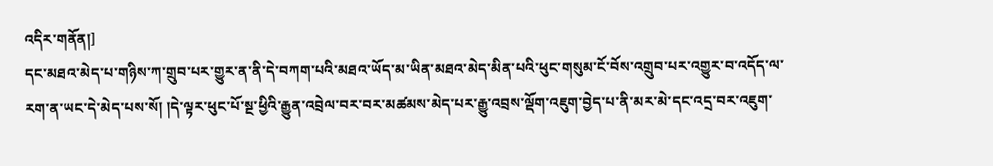འདིར་གནོན།]
དང་མཐའ་མེད་པ་གཉིས་ཀ་གྲུབ་པར་གྱུར་ན་ནི་དེ་བཀག་པའི་མཐའ་ཡོད་མ་ཡིན་མཐའ་མེད་མིན་པའི་ཕུང་གསུམ་ངོ་བོས་འགྲུབ་པར་འགྱུར་བ་འདོད་ལ་རག་ན་ཡང་དེ་མེད་པས་སོ། །དེ་ལྟར་ཕུང་པོ་སྔ་ཕྱིའི་རྒྱུན་འབྲེལ་བར་བར་མཚམས་མེད་པར་རྒྱུ་འབྲས་ལྡོག་འཇུག་བྱེད་པ་ནི་མར་མེ་དང་འདྲ་བར་འཇུག་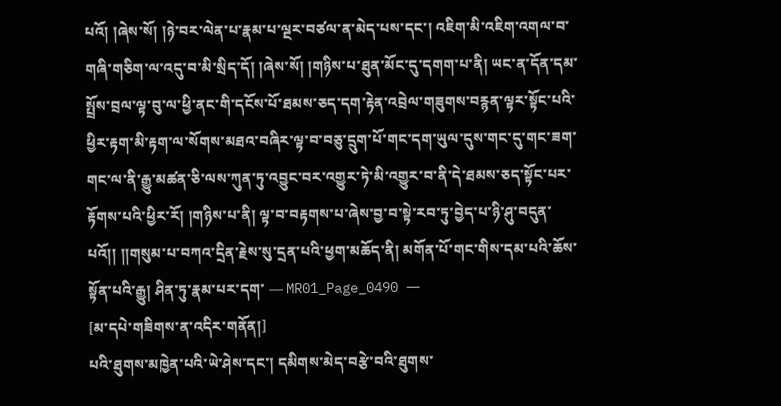པའོ། །ཞེས་སོ། །ཉེ་བར་ལེན་པ་རྣམ་པ་ལྔར་བཙལ་ན་མེད་པས་དང་། འཇིག་མི་འཇིག་འགལ་བ་གཞི་གཅིག་ལ་འདུ་བ་མི་སྲིད་དོ། །ཞེས་སོ། །གཉིས་པ་ཐུན་མོང་དུ་དགག་པ་ནི། ཡང་ན་དོན་དམ་སྤྲོས་བྲལ་ལྟ་བུ་ལ་ཕྱི་ནང་གི་དངོས་པོ་ཐམས་ཅད་དག་རྟེན་འབྲེལ་གཟུགས་བརྙན་ལྟར་སྟོང་པའི་ཕྱིར་རྟག་མི་རྟག་ལ་སོགས་མཐའ་བཞིར་ལྟ་བ་བཅུ་དྲུག་པོ་གང་དག་ཡུལ་དུས་གང་དུ་གང་ཟག་གང་ལ་ནི་རྒྱུ་མཚན་ཅི་ལས་ཀུན་ཏུ་འབྱུང་བར་འགྱུར་ཏེ་མི་འགྱུར་བ་ནི་དེ་ཐམས་ཅད་སྟོང་པར་རྟོགས་པའི་ཕྱིར་རོ། །གཉིས་པ་ནི། ལྟ་བ་བརྟགས་པ་ཞེས་བྱ་བ་སྟེ་རབ་ཏུ་བྱེད་པ་ཉི་ཤུ་བདུན་པའོ།། །།གསུམ་པ་བཀའ་དྲིན་རྗེས་སུ་དྲན་པའི་ཕྱག་མཆོད་ནི། མགོན་པོ་གང་གིས་དམ་པའི་ཆོས་སྟོན་པའི་རྒྱུ། ཤིན་ཏུ་རྣམ་པར་དག་ ― MR01_Page_0490 ―
[མ་དཔེ་གཟིགས་ན་འདིར་གནོན།]
པའི་ཐུགས་མཁྱེན་པའི་ཡེ་ཤེས་དང་། དམིགས་མེད་བརྩེ་བའི་ཐུགས་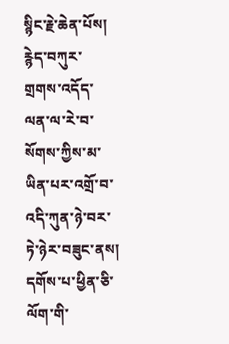སྙིང་རྗེ་ཆེན་པོས། རྙེད་བཀུར་གྲགས་འདོད་ལན་ལ་རེ་བ་སོགས་ཀྱིས་མ་ཡིན་པར་འགྲོ་བ་འདི་ཀུན་ཉེ་བར་ཏེ་ཉེར་བཟུང་ནས། དགོས་པ་ཕྱིན་ཅི་ལོག་གི་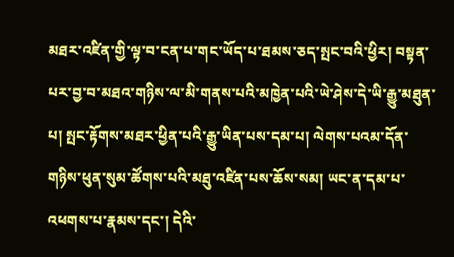མཐར་འཛིན་གྱི་ལྟ་བ་ངན་པ་གང་ཡོད་པ་ཐམས་ཅད་སྤང་བའི་ཕྱིར། བསྟན་པར་བྱ་བ་མཐའ་གཉིས་ལ་མི་གནས་པའི་མཁྱེན་པའི་ཡེ་ཤེས་དེ་ཡི་རྒྱུ་མཐུན་པ། སྤང་རྟོགས་མཐར་ཕྱིན་པའི་རྒྱུ་ཡིན་པས་དམ་པ། ལེགས་པའམ་དོན་གཉིས་ཕུན་སུམ་ཚོགས་པའི་མཐུ་འཛིན་པས་ཆོས་སམ། ཡང་ན་དམ་པ་འཕགས་པ་རྣམས་དང་། དེའི་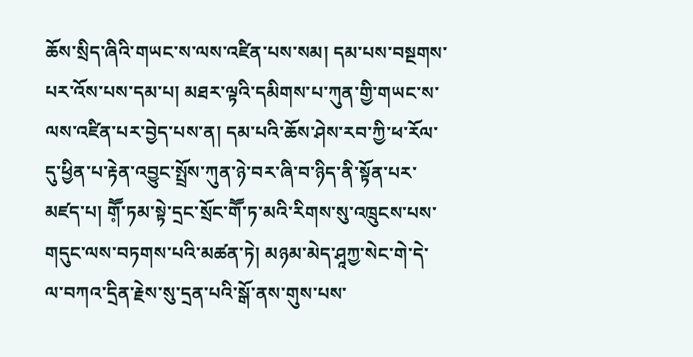ཆོས་སྲིད་ཞིའི་གཡང་ས་ལས་འཛིན་པས་སམ། དམ་པས་བསྔགས་པར་འོས་པས་དམ་པ། མཐར་ལྟའི་དམིགས་པ་ཀུན་གྱི་གཡང་ས་ལས་འཛིན་པར་བྱེད་པས་ན། དམ་པའི་ཆོས་ཤེས་རབ་ཀྱི་ཕ་རོལ་དུ་ཕྱིན་པ་རྟེན་འབྱུང་སྤྲོས་ཀུན་ཉེ་བར་ཞི་བ་ཉིད་ནི་སྟོན་པར་མཛད་པ། གཽ༷་ཏམ་སྟེ་དྲང་སྲོང་གཽ་ཏ་མའི་རིགས་སུ་འཁྲུངས་པས་གདུང་ལས་བཏགས་པའི་མཚན་ཏེ། མཉམ་མེད་ཤཱཀྱ་སེང་གེ་དེ་ལ་བཀའ་དྲིན་རྗེས་སུ་དྲན་པའི་སྒོ་ནས་གུས་པས་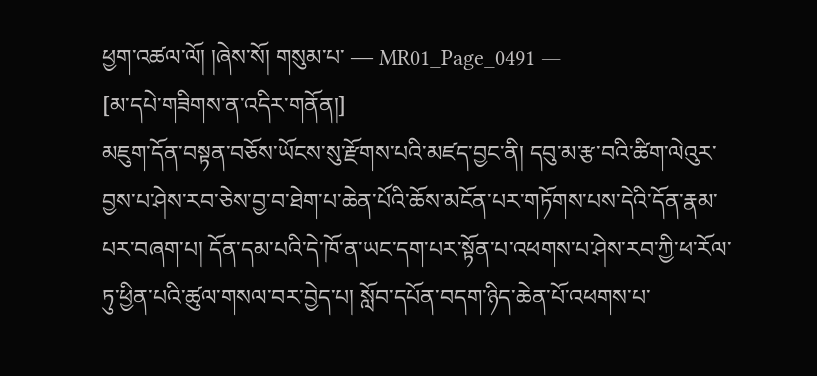ཕྱག་འཚལ་ལོ། །ཞེས་སོ། གསུམ་པ་ ― MR01_Page_0491 ―
[མ་དཔེ་གཟིགས་ན་འདིར་གནོན།]
མཇུག་དོན་བསྟན་བཅོས་ཡོངས་སུ་རྫོགས་པའི་མཛད་བྱང་ནི། དབུ་མ་རྩ་བའི་ཚིག་ལེའུར་བྱས་པ་ཤེས་རབ་ཅེས་བྱ་བ་ཐེག་པ་ཆེན་པོའི་ཆོས་མངོན་པར་གཏོགས་པས་དེའི་དོན་རྣམ་པར་བཞག་པ། དོན་དམ་པའི་དེ་ཁོ་ན་ཡང་དག་པར་སྟོན་པ་འཕགས་པ་ཤེས་རབ་ཀྱི་ཕ་རོལ་ཏུ་ཕྱིན་པའི་ཚུལ་གསལ་བར་བྱེད་པ། སློབ་དཔོན་བདག་ཉིད་ཆེན་པོ་འཕགས་པ་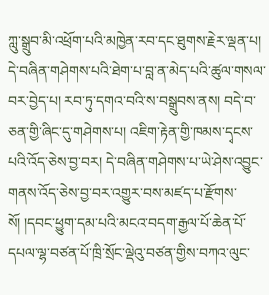ཀླུ་སྒྲུབ་མི་འཕྲོག་པའི་མཁྱེན་རབ་དང་ཐུགས་རྗེར་ལྡན་པ། དེ་བཞིན་གཤེགས་པའི་ཐེག་པ་བླ་ན་མེད་པའི་ཚུལ་གསལ་བར་བྱེད་པ། རབ་ཏུ་དགའ་བའི་ས་བསྒྲུབས་ནས། བདེ་བ་ཅན་གྱི་ཞིང་དུ་གཤེགས་པ། འཇིག་རྟེན་གྱི་ཁམས་དྭངས་པའི་འོད་ཅེས་བྱ་བར། དེ་བཞིན་གཤེགས་པ་ཡེ་ཤེས་འབྱུང་གནས་འོད་ཅེས་བྱ་བར་འགྱུར་བས་མཛད་པ་རྫོགས་སོ། །དབང་ཕྱུག་དམ་པའི་མངའ་བདག་རྒྱལ་པོ་ཆེན་པོ་དཔལ་ལྷ་བཙན་པོ་ཁྲི་སྲོང་ལྡེའུ་བཙན་གྱིས་བཀའ་ལུང་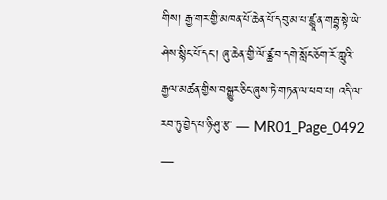གིས། རྒྱ་གར་གྱི་མཁན་པོ་ཆེན་པོ་དབུ་མ་པ་ཛྙཱ་ན་གརྦྷ་སྟེ་ཡེ་ཤེས་སྙིང་པོ་དང་། ཞུ་ཆེན་གྱི་ལོ་ཙྪ་བ་དགེ་སློང་ཅོག་རོ་ཀླུའི་རྒྱལ་མཚན་གྱིས་བསྒྱུར་ཅིང་ཞུས་ཏེ་གཏན་ལ་ཕབ་པ། འདི་ལ་རབ་ཏུ་བྱེད་པ་ཉི་ཤུ་རྩ་ ― MR01_Page_0492 ―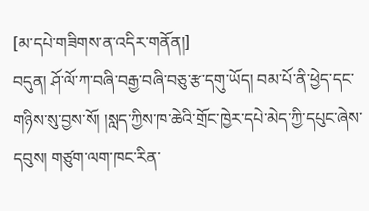[མ་དཔེ་གཟིགས་ན་འདིར་གནོན།]
བདུན། ཤོ་ལོ་ཀ་བཞི་བརྒྱ་བཞི་བཅུ་རྩ་དགུ་ཡོད། བམ་པོ་ནི་ཕྱེད་དང་གཉིས་སུ་བྱས་སོ། །སླད་ཀྱིས་ཁ་ཆེའི་གྲོང་ཁྱེར་དཔེ་མེད་ཀྱི་དཔུང་ཞེས་དབུས། གཙུག་ལག་ཁང་རིན་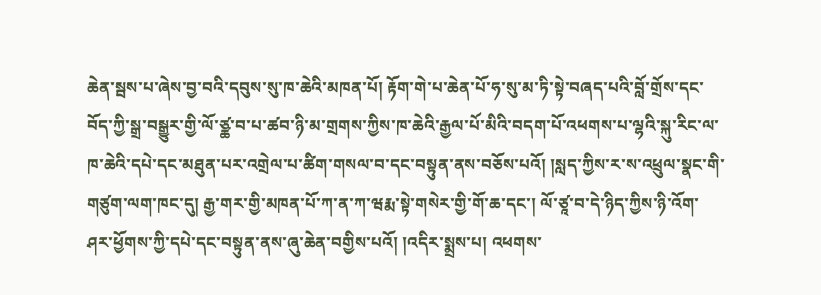ཆེན་སྦས་པ་ཞེས་བྱ་བའི་དབུས་སུ་ཁ་ཆེའི་མཁན་པོ། རྟོག་གེ་པ་ཆེན་པོ་ཧ་སུ་མ་ཏི་སྟེ་བཞད་པའི་བློ་གྲོས་དང་བོད་ཀྱི་སྒྲ་བསྒྱུར་གྱི་ལོ་ཙྪ་བ་པ་ཚབ་ཉི་མ་གྲགས་ཀྱིས་ཁ་ཆེའི་རྒྱལ་པོ་མིའི་བདག་པོ་འཕགས་པ་ལྷའི་སྐུ་རིང་ལ་ཁ་ཆེའི་དཔེ་དང་མཐུན་པར་འགྲེལ་པ་ཚིག་གསལ་བ་དང་བསྟུན་ནས་བཅོས་པའོ། །སླད་ཀྱིས་ར་ས་འཕྲུལ་སྣང་གི་གཙུག་ལག་ཁང་དུ། རྒྱ་གར་གྱི་མཁན་པོ་ཀ་ན་ཀ་ཝརྨ་སྟེ་གསེར་གྱི་གོ་ཆ་དང་། ལོ་ཙཱ་བ་དེ་ཉིད་ཀྱིས་ཉི་འོག་ཤར་ཕྱོགས་ཀྱི་དཔེ་དང་བསྟུན་ནས་ཞུ་ཆེན་བགྱིས་པའོ། །འདིར་སྨྲས་པ། འཕགས་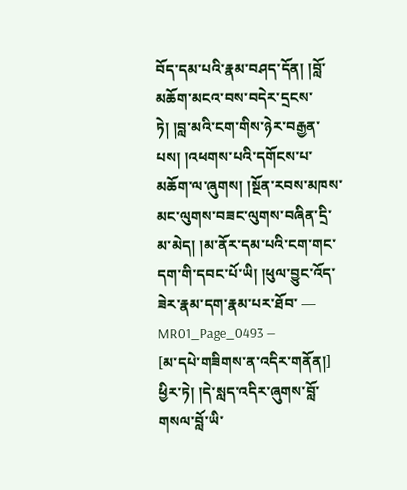བོད་དམ་པའི་རྣམ་བཤད་དོན། །བློ་མཆོག་མངའ་བས་བདེར་དྲངས་ཏེ། །བླ་མའི་ངག་གིས་ཉེར་བརྒྱན་པས། །འཕགས་པའི་དགོངས་པ་མཆོག་ལ་ཞུགས། །སྔོན་རབས་མཁས་མང་ལུགས་བཟང་ལུགས་བཞིན་དྲི་མ་མེད། །མ་ནོར་དམ་པའི་ངག་གང་དག་གི་དབང་པོ་ཡི། །ཕུལ་བྱུང་འོད་ཟེར་རྣམ་དག་རྣམ་པར་ཐོབ་ ― MR01_Page_0493 ―
[མ་དཔེ་གཟིགས་ན་འདིར་གནོན།]
ཕྱིར་ཏེ། །དེ་སླད་འདིར་ཞུགས་བློ་གསལ་བློ་ཡི་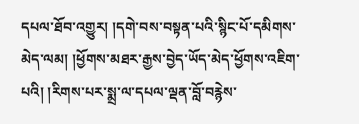དཔལ་ཐོབ་འགྱུར། །དགེ་བས་བསྟན་པའི་སྙིང་པོ་དམིགས་མེད་ལམ། །ཕྱོགས་མཐར་རྒྱས་བྱེད་ཡོད་མེད་ཕྱོགས་འཇིག་པའི། །རིགས་པར་སྨྲ་ལ་དཔལ་ལྡན་བློ་བརྙེས་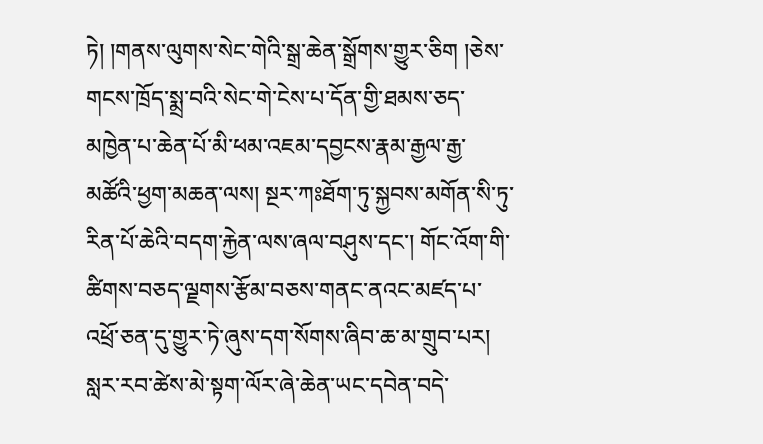ཏེ། །གནས་ལུགས་སེང་གེའི་སྒྲ་ཆེན་སྒྲོགས་གྱུར་ཅིག །ཅེས་གངས་ཁྲོད་སྨྲ་བའི་སེང་གེ་ངེས་པ་དོན་གྱི་ཐམས་ཅད་མཁྱེན་པ་ཆེན་པོ་མི་ཕམ་འཇམ་དབྱངས་རྣམ་རྒྱལ་རྒྱ་མཚོའི་ཕྱག་མཆན་ལས། སྔར་ཀཿཐོག་ཏུ་སྐྱབས་མགོན་སི་ཏུ་རིན་པོ་ཆེའི་བདག་རྐྱེན་ལས་ཞལ་བཤུས་དང་། གོང་འོག་གི་ཚིགས་བཅད་ལྗགས་རྩོམ་བཅས་གནང་ནའང་མཛད་པ་འཕྲོ་ཅན་དུ་གྱུར་ཏེ་ཞུས་དག་སོགས་ཞིབ་ཆ་མ་གྲུབ་པར། སླར་རབ་ཚེས་མེ་སྟག་ལོར་ཞེ་ཆེན་ཡང་དབེན་བདེ་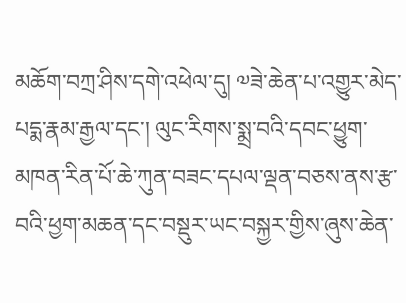མཆོག་བཀྲ་ཤིས་དགེ་འཕེལ་དུ། ༧ཟེ་ཆེན་པ་འགྱུར་མེད་པདྨ་རྣམ་རྒྱལ་དང་། ལུང་རིགས་སྨྲ་བའི་དབང་ཕྱུག་མཁན་རིན་པོ་ཆེ་ཀུན་བཟང་དཔལ་ལྡན་བཅས་ནས་རྩ་བའི་ཕྱག་མཆན་དང་བསྡུར་ཡང་བསྐྱར་གྱིས་ཞུས་ཆེན་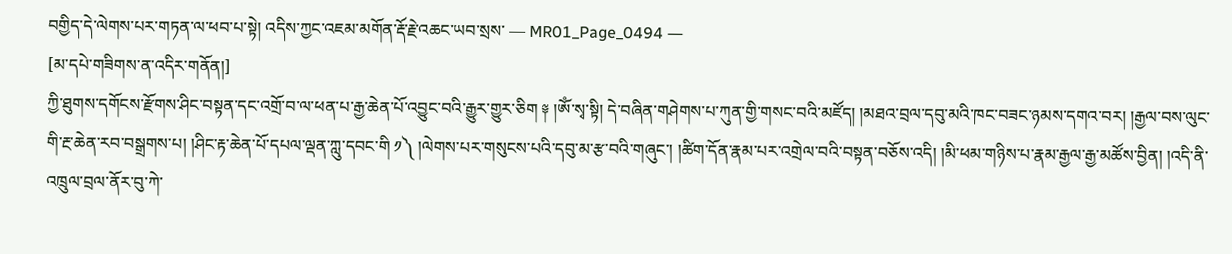བགྱིད་དེ་ལེགས་པར་གཏན་ལ་ཕབ་པ་སྟེ། འདིས་ཀྱང་འཇམ་མགོན་རྡོ་རྗེ་འཆང་ཡབ་སྲས་ ― MR01_Page_0494 ―
[མ་དཔེ་གཟིགས་ན་འདིར་གནོན།]
ཀྱི་ཐུགས་དགོངས་རྫོགས་ཤིང་བསྟན་དང་འགྲོ་བ་ལ་ཕན་པ་རྒྱ་ཆེན་པོ་འབྱུང་བའི་རྒྱུར་གྱུར་ཅིག ༈ །ཨོཾ་སྭ་སྟི། དེ་བཞིན་གཤེགས་པ་ཀུན་གྱི་གསང་བའི་མཛོད། །མཐའ་བྲལ་དབུ་མའི་ཁང་བཟང་ཉམས་དགའ་བར། །རྒྱལ་བས་ལུང་གི་རྔ་ཆེན་རབ་བསྒྲགས་པ། །ཤིང་རྟ་ཆེན་པོ་དཔལ་ལྡན་ཀླུ་དབང་གི ༡༽ །ལེགས་པར་གསུངས་པའི་དབུ་མ་རྩ་བའི་གཞུང་། །ཚིག་དོན་རྣམ་པར་འགྲེལ་བའི་བསྟན་བཅོས་འདི། །མི་ཕམ་གཉིས་པ་རྣམ་རྒྱལ་རྒྱ་མཚོས་བྱིན། །འདི་ནི་འཁྲུལ་བྲལ་ནོར་བུ་ཀེ་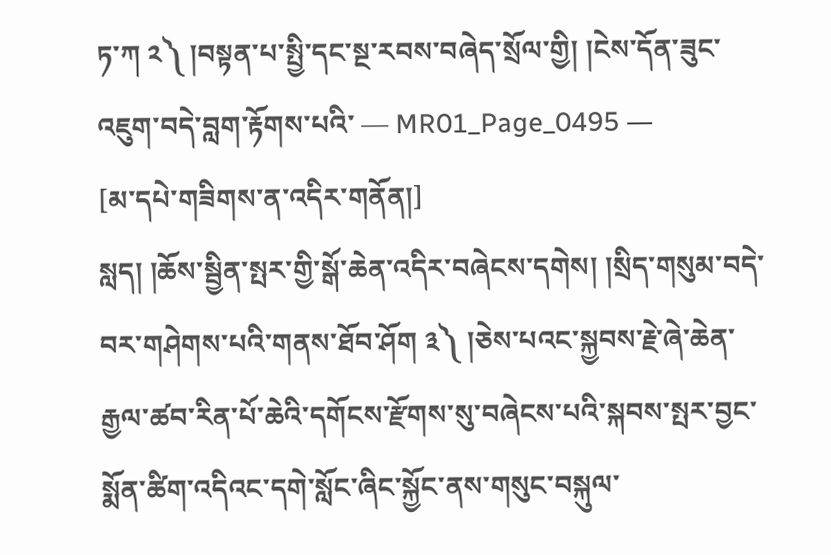ཏ་ཀ ༢༽ །བསྟན་པ་སྤྱི་དང་སྔ་རབས་བཞེད་སྲོལ་གྱི། །ངེས་དོན་ཟུང་འཇུག་བདེ་བླག་རྟོགས་པའི་ ― MR01_Page_0495 ―
[མ་དཔེ་གཟིགས་ན་འདིར་གནོན།]
སླད། །ཆོས་སྦྱིན་སྤར་གྱི་སྒོ་ཆེན་འདིར་བཞེངས་དགེས། །སྲིད་གསུམ་བདེ་བར་གཤེགས་པའི་གནས་ཐོབ་ཤོག ༣༽ །ཅེས་པའང་སྐྱབས་རྗེ་ཞེ་ཆེན་རྒྱལ་ཚབ་རིན་པོ་ཆེའི་དགོངས་རྫོགས་སུ་བཞེངས་པའི་སྐབས་སྤར་བྱང་སྨོན་ཚིག་འདིའང་དགེ་སློང་ཞིང་སྐྱོང་ནས་གསུང་བསྐུལ་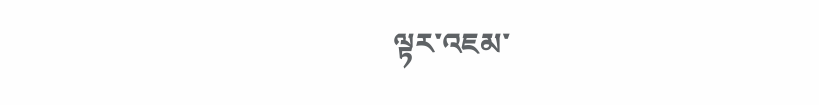ལྟར་འཇམ་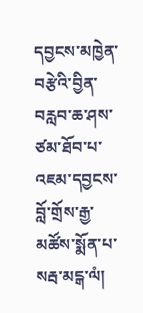དབྱངས་མཁྱེན་བརྩེའི་བྱིན་བརླབ་ཆ་ཤས་ཙམ་ཐོབ་པ་འཇམ་དབྱངས་བློ་གྲོས་རྒྱ་མཚོས་སྨོན་པ་སརྦ་མངྒ་ལཾ།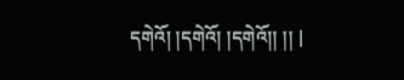དགེའོ། །དགེའོ། །དགེའོ།། །། |